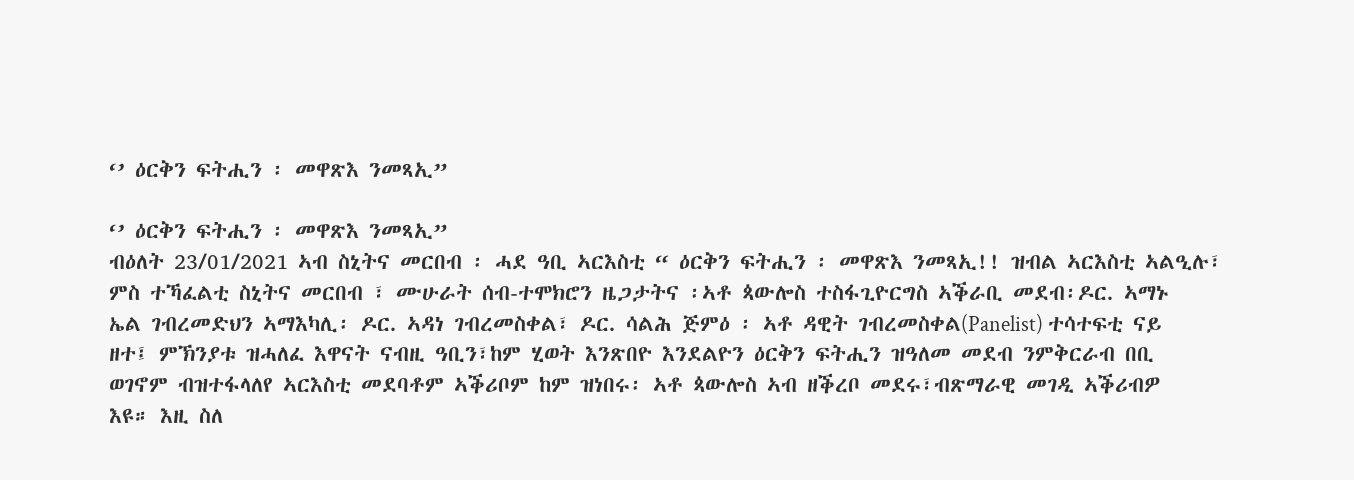‘’ ዕርቅን ፍትሒን ፡ መዋጽእ ንመጻኢ”

‘’ ዕርቅን ፍትሒን ፡ መዋጽእ ንመጻኢ”
ብዕለት 23/01/2021 ኣብ ስኒትና መርበብ ፡ ሓደ ዓቢ ኣርእስቲ “ ዕርቅን ፍትሒን ፡ መዋጽእ ንመጻኢ!! ዝብል ኣርእስቲ ኣልዒሉ፣
ምስ ተኻፈልቲ ስኒትና መርበብ ፣ ሙሁራት ሰብ-ተሞክሮን ዜጋታትና ፡ኣቶ ጳውሎስ ተስፋጊዮርግስ ኣቕራቢ መደብ፡ዶር. ኣማኑ
ኤል ገብረመድህን ኣማእካሊ፡ ዶር. ኣዳነ ገብረመስቀል፣ ዶር. ሳልሕ ጅምዕ ፡ ኣቶ ዳዊት ገብረመስቀል(Panelist) ተሳተፍቲ ናይ
ዘተ፤ ምኽንያቱ ዝሓለፈ እዋናት ናብዚ ዓቢን፣ከም ሂወት እንጽበዮ እንደልዮን ዕርቅን ፍትሒን ዝዓለመ መደብ ንምቅርራብ በቢ
ወገኖም ብዝተፋላለየ ኣርእስቲ መደባቶም ኣቕሪቦም ከም ዝነበሩ፡ ኣቶ ጳውሎስ ኣብ ዘቕረቦ መደሩ፣ብጽማራዊ መገዲ ኣቕሪብዎ
እዩ። እዚ ስለ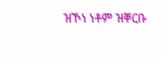ዝኾነ ነቶም ዝቐርቡ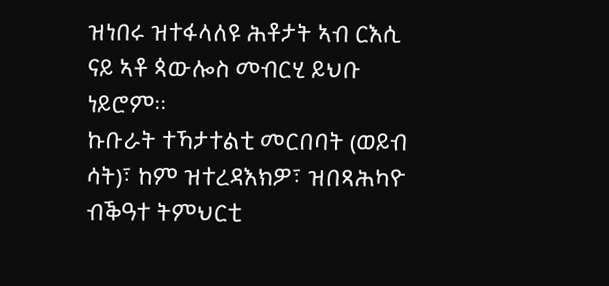ዝነበሩ ዝተፋላለዩ ሕቶታት ኣብ ርእሲ ናይ ኣቶ ጳውሎስ መብርሂ ይህቡ ነይሮም።
ኩቡራት ተኻታተልቲ መርበባት (ወይብ ሳት)፣ ከም ዝተረዳእክዎ፣ ዝበጻሕካዮ ብቕዓተ ትምህርቲ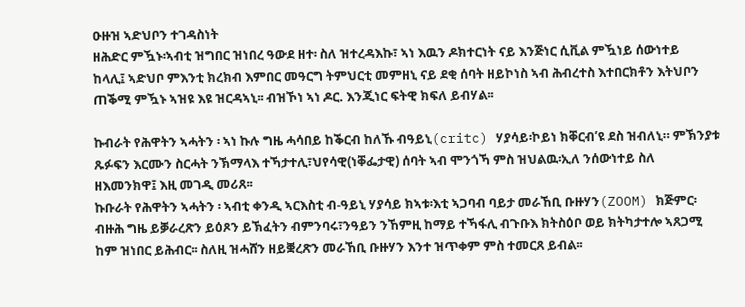ዑዙዝ ኣድህቦን ተገዳስነት
ዘሕድር ምዃኑ፡ኣብቲ ዝግበር ዝነበረ ዓውደ ዘተ፡ ስለ ዝተረዳእኩ፣ ኣነ እዉን ዶክተርነት ናይ እንጅነር ሲቪል ምዃነይ ሰውነተይ
ከላሊ፤ ኣድህቦ ምእንቲ ክረክብ እምበር መዓርግ ትምህርቲ መምዘኒ ናይ ደቂ ሰባት ዘይኮነስ ኣብ ሕብረተስ እተበርክቶን እትህቦን
ጠቕሚ ምዃኑ ኣዝዩ እዩ ዝርዳኣኒ፡፡ ብዝኾነ ኣነ ዶር. እንጂነር ፍትዊ ክፍለ ይብሃል፡፡

ኩብራት የሕዋትን ኣሓትን ፡ ኣነ ኩሉ ግዜ ሓሳበይ ከቕርብ ከለኹ ብዓይኒ(critc) ሃያሳይ፡ኮይነ ክቐርብ’ዩ ደስ ዝብለኒ። ምኽንያቱ
ጹፉፍን እርሙን ስርሓት ንኽማላእ ተኻታተሊ፣ህየሳዊ(ነቐፌታዊ) ሰባት ኣብ ሞንጎኻ ምስ ዝህልዉ፡ኢለ ንሰውነተይ ስለ
ዘእመንክዋ፤ እዚ መገዲ መሪጸ፡፡
ኩቡራት የሕዋትን ኣሓትን ፡ ኣብቲ ቀንዲ ኣርእስቲ ብ-ዓይኒ ሃያሳይ ክኣቱ፡እቲ ኣጋባብ ባይታ መራኸቢ ቡዙሃን(ZOOM) ክጅምር፡
ብዙሕ ግዜ ይቓራረጽን ይዕጾን ይኽፈትን ብምንባሩ፣ንዓይን ንኸምዚ ከማይ ተኻፋሊ ብጉቡእ ክትስዕቦ ወይ ክትካታተሎ ኣጸጋሚ
ከም ዝነበር ይሕብር፡፡ ስለዚ ዝሓሸን ዘይቛረጽን መራኸቢ ቡዙሃን እንተ ዝጥቀም ምስ ተመርጸ ይብል፡፡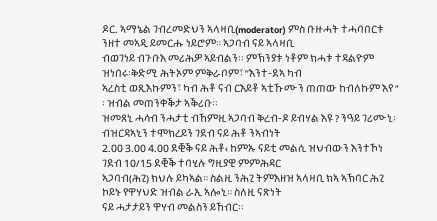ዶር. ኣማኔል ገብረመድህን ኣላዛቢ(moderator) ምስ ቡዙሓት ተሓባበርቱ ንዘተ መኣዲ ይመርሑ ነይሮም። ኣጋባብ ናይ ኣላዛቢ
ብወገነይ ብጉቡእ መሪሕዎ ኣይብልን፡፡ ምኽንያቱ ነቶም ክሓቱ ተዳልዮም ዝነበሩ፡ቅድሚ ሕትኦም ምቅራቦም፣ ’’እንተ-ደኣ ካብ
ኣረስቲ ወጺእኩምን፣ ካብ ሕቶ ናብ ርእይቶ ኣቲኹሙን ጠጠው ከብለኩም እየ “ ፡ ዝብል መጠንቀቕታ ኣቕሪቡ፡፡
ዝመጸኒ ሓሳብ ንሓታቲ ብኸምዚ ኣጋባብ ቅረብ-ዶ ይብሃል እዩ ? ንዓይ ገሪሙኒ፡ ብዝርዳኣኒን ተሞክረይን ገደብ ናይ ሕቶ ንኣብነት
2.00 3.00 4.00 ደቒቕ ናይ ሕቶ‹ ከምኡ ናይቲ መልሲ ዝህብውን እንተኾነ ገደብ 10/15 ደቒቕ ተባሂሉ ግዚያዊ ምምሕዳር
ኣጋባብ(ሕጊ) ክህሉ ይካኣል። ስልዚ ንሕጊ ትምእዘዝ ኣላዛቢ ክኣ ኣኽባር ሕጊ ኮይኑ የዋሃህድ ዝብል ራኢ ኣሎኒ። ስለዚ ናጽነት
ናይ ሓታታይን ዋሃብ መልስን ይኸብር፡፡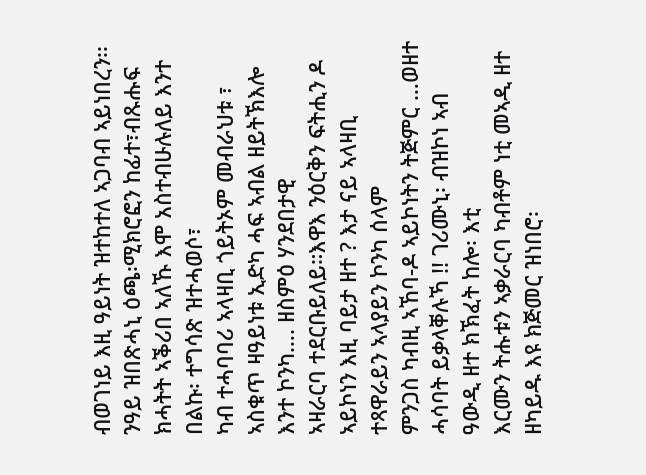ብወገነይ እዚ ዓይነት ዝተከተለ ኣጋባብ ኣይነበረን፡፡
ንዓይ ዝበጽሓኒ ዕጫ፡ሚክሮፎን ከፊተ፣ብጹሑፍ ክሓትት ኣቕሪበ ኣለኹ እሞ አስተብሁሉለይ እንተ በልኩ፡ ተግሳጽ ዝተሓወሶ፣
ካብ ተሓባባሪ ኣላዛቢ ጎይትኦም መብራህቱ ፣ ኣስቁጥ ዛዓይነቱ ኢድካ ሓፍ ኣብል ዘይትኽእሎ እንተ ኮንካ…. ዘስምዕ ሃንደበታዊ
ኣዛራርባ ተደርቡይለይ።እዋእ ንዕርቅን ፍትሒን ዶ ኣይኮነን እዚ ባይታ ዘተ ? እታ ናይ ኣላዛቢ ተጻዋራይን ኣላያይን ኮንካ ሰላም
ምንጋስ ካብዚ ኣኸባ-ዶ ኣይኮነትን ትጅምር …ወዘተ ሓሳባት ይቃላቐሉኻ !! ገሪሙኒ፡ ብዝኮነ ኣብ ዓውዲ ዘተ ክኽፈት ከሎ፡ እቲ
እርሙን ትሑቱን ኣቃራርባ ካብቶም ነቲ መኣዲ ዘተ ዘካይዱ እዩ ክጅመር ዝነበሮ፡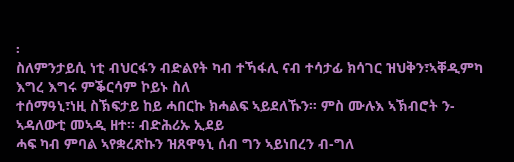፡
ስለምንታይሲ ነቲ ብህርፋን ብድልየት ካብ ተኻፋሊ ናብ ተሳታፊ ክሳገር ዝህቅን፣ኣቐዲምካ እግረ እግሩ ምቕርሳም ኮይኑ ስለ
ተሰማዓኒ፣ነዚ ስኽፍታይ ከይ ሓበርኩ ክሓልፍ ኣይደለኹን። ምስ ሙሉእ ኣኽብሮት ን-ኣዳለውቲ መኣዲ ዘተ፡፡ ብድሕሪኡ ኢደይ
ሓፍ ካብ ምባል ኣየቋረጽኩን ዝጸዋዓኒ ሰብ ግን ኣይነበረን ብ-ግለ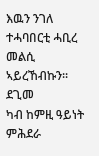እዉን ንገለ ተሓባበርቲ ሓቢረ መልሲ ኣይረኸብኩን፡፡ ደጊመ
ካብ ከምዚ ዓይነት ምሕደራ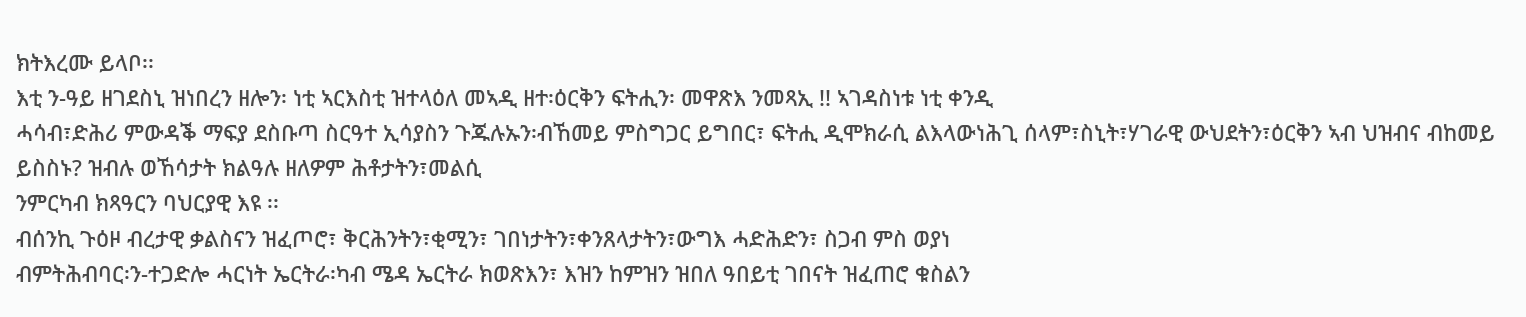ክትእረሙ ይላቦ፡፡
እቲ ን-ዓይ ዘገደስኒ ዝነበረን ዘሎን፡ ነቲ ኣርእስቲ ዝተላዕለ መኣዲ ዘተ፡ዕርቅን ፍትሒን፡ መዋጽእ ንመጻኢ !! ኣገዳስነቱ ነቲ ቀንዲ
ሓሳብ፣ድሕሪ ምውዳቕ ማፍያ ደስቡጣ ስርዓተ ኢሳያስን ጉጁሉኡን፡ብኸመይ ምስግጋር ይግበር፣ ፍትሒ ዲሞክራሲ ልእላውነሕጊ ሰላም፣ስኒት፣ሃገራዊ ውህደትን፣ዕርቅን ኣብ ህዝብና ብከመይ ይስስኑ? ዝብሉ ወኸሳታት ክልዓሉ ዘለዎም ሕቶታትን፣መልሲ
ንምርካብ ክጻዓርን ባህርያዊ እዩ ፡፡
ብሰንኪ ጉዕዞ ብረታዊ ቃልስናን ዝፈጦሮ፣ ቅርሕንትን፣ቂሚን፣ ገበነታትን፣ቀንጸላታትን፣ውግእ ሓድሕድን፣ ስጋብ ምስ ወያነ
ብምትሕብባር፡ን-ተጋድሎ ሓርነት ኤርትራ፡ካብ ሜዳ ኤርትራ ክወጽእን፣ እዝን ከምዝን ዝበለ ዓበይቲ ገበናት ዝፈጠሮ ቁስልን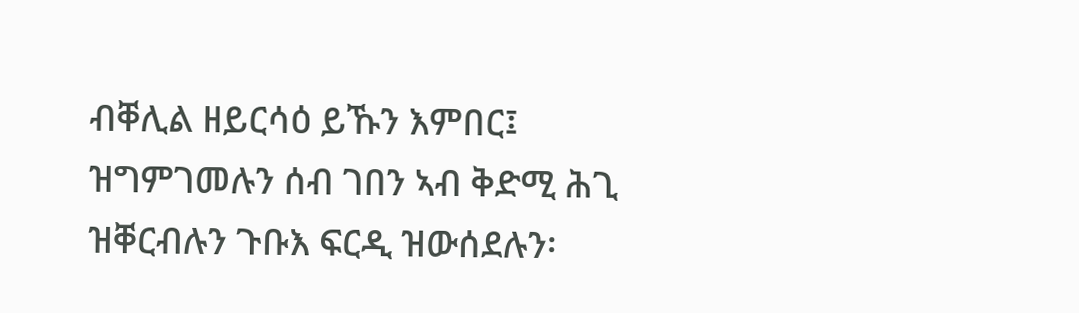ብቐሊል ዘይርሳዕ ይኹን እምበር፤ ዝግምገመሉን ሰብ ገበን ኣብ ቅድሚ ሕጊ ዝቐርብሉን ጉቡእ ፍርዲ ዝውሰደሉን፡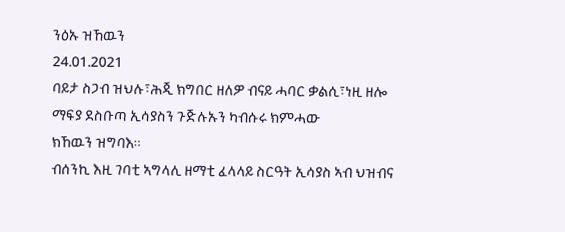ንዕኡ ዝኸዉን
24.01.2021
ባይታ ስጋብ ዝህሉ፣ሕጂ ክግበር ዘለዎ ብናይ ሓባር ቃልሲ፣ነዚ ዘሎ ማፍያ ደስቡጣ ኢሳያስን ጉጅሉኡን ካብሱሩ ክምሓው
ክኸዉን ዝግባእ።
ብሰንኪ እዚ ገባቲ ኣግላሊ ዘማቲ ፈላላይ ስርዓት ኢሳያስ ኣብ ህዝብና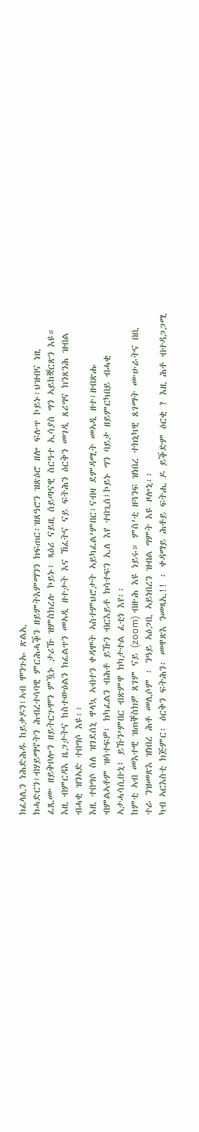ክፈላሊን ነሕድሕዱ ከይቃዶን፣ኣብ ሞንጉኡ ጽልኢ
ክሓድርን፣ብሃይማኖትን ሕብረተሳባዊ ምርሕሓቕን ዘይምትእምማንን ክፍጠር፡ዝጸዓሮን ዝጽዕሮ ዘሎ ፍሉጥ ኮይኑ፡ህዝብና ነዚ
ፈጺሙ ዘይቅቦሎን ዘይትርጉሞን ምዃኑ ታሪኹ ዝምስክረሉ ኮይኑ፣ ጻዕሪ ናይዚ ሰይጣናዊ ስርዓተ ኢሳያስ ግን ኣይከቛርጽን እዩ።
እዚ ብምርዳእ ዜጋታትና ከስተውዕልን ክፈልጥን መኣዲ ዘተታት እና ኸፈትና ናይ ፍትሕን ዕርቅን መገዲ ጸሪግና ክንጸንሕ ዝብል
ብሓቂ ዝንኣድ ተበግሶ እዩ፡፡
እዚ ተበግሶ ስለ ዝገደሰኒ ዋላኳ ኣብተን ቀዳሞት ኣስተምህሮታት ኣይካፈል’ምበር፡ናብዛ ደምዳሚት መኣዲ ዘተ፣ዘብጽሑ
ብምልኣቶም ዝሳተፍዎ፡ ክካፈልን ብሕቶ ይኹን ብርእይቶ ክሳተፍን ኢለ እየ ተበጊሰ፤ኮይኑ ግን ባይታ ዘይምርካበይ ብሓቂ
ኣታሓሳሲቡኒ፤ ይኹን’ምበር ብጽምዋ ክካታተል ፈቲነ እየ፡፡
ከምቲ ኣብ መእተዊ ዝጠቐስክዎ ጸገም ናይ (zoom) ብዙሕ እዩ ነይሩ። ምስ’ቲ ዘጓንፍ ዝነበረ ተክኒካዊ ጸገማት ሙሁራትና በቢ
ተራ ንዝመጽእ ዝነበረ ሕቶ መሊሶም ፡ ንዓይ ኣዕጋቢ ኣይነበረን ዝብል ግምት እዩ ዞሎኒ፡፡
ካብ ኣርእስቲ ክጅምር፡ ዕርቅን ፍትሕን፡ መዋጽእ ንመጻኢ!! ፡ ቀዳማይ ሕቶይ ፍትሒ ዶ ይቕድም ዕርቂ ? እዚ ሕቶ ብተዳጋጋሚ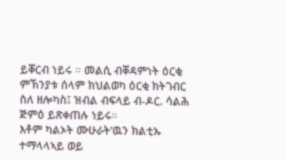ይቐርብ ነይሩ ። መልሲ ብቐዳምነት ዕርቂ ምኽንያቱ ሰላም ክህልወካ ዕርቂ ክትገብር ስለ ዘሎካስ፤ ዝብል ብፍላይ ብ-ዶር. ሳልሕ
ጅምዕ ይጽቀጠሉ ነይሩ።
እቶም ካልኦት ሙሁራት’ዉን ክልቲኡ ተማላላኣይ ወይ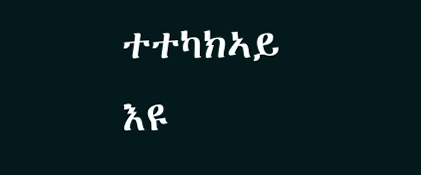ተተካክኣይ እዩ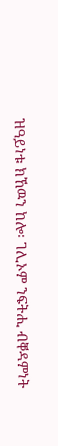ዝዓይነቱ ክኸዉን ከሎ፡ ገሊኦም ንፍትሒ ብቐዳምነት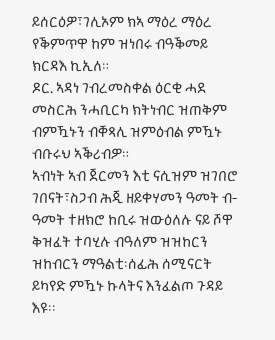ይሰርዕዎ፣ገሊኦም ክኣ ማዕረ ማዕረ የቕምጥዋ ከም ዝነበሩ ብዓቕመይ ክርዳእ ኪኢለ።
ዶር. ኣዳነ ገብረመስቀል ዕርቂ ሓደ መስርሕ ንሓቢርካ ክትነብር ዝጠቅም ብምዃኑን ብቐጻሊ ዝምዕብል ምዃኑ ብቡሩህ ኣቕሪብዎ።
ኣብነት ኣብ ጀርመን እቲ ናሲዝም ዝገበሮ ገበናት፣ስጋብ ሕጂ ዘይቀሃመን ዓመት ብ-ዓመት ተዘክሮ ከቢሩ ዝውዕለሉ ናይ ሾዋ
ቅዝፈት ተባሂሉ ብዓለም ዝዝከርን ዝከብርን ማዓልቲ፡ሰፊሕ ሰሚናርት ይካየድ ምዃኑ ኩላትና እንፈልጦ ጉዳይ እዩ፡፡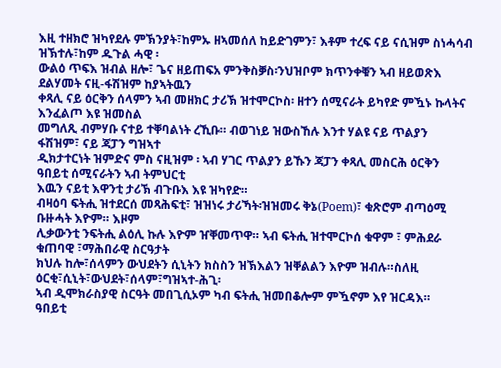እዚ ተዘክሮ ዝካየደሉ ምኽንያት፣ከምኡ ዘኣመሰለ ከይድገምን፣ እቶም ተረፍ ናይ ናሲዝም ስነሓሳብ ዝኽተሉ፣ከም ዱጉል ሓዊ ፡
ውልዕ ጥፍእ ዝብል ዘሎ፣ ጌና ዘይጠፍአ ምንቅስቓስ፡ንህዝቦም ክጥንቀቑን ኣብ ዘይወጽእ ደልሃመት ናዚ-ፋሽዝም ከያኣትዉን
ቀጻሊ ናይ ዕርቅን ሰላምን ኣብ መዘክር ታሪኽ ዝተሞርኮስ፡ ዘተን ሰሚናራት ይካየድ ምዃኑ ኩላትና እንፈልጦ እዩ ዝመስል
መግለጺ ብምሃቡ ናተይ ተቐባልነት ረኺቡ። ብወገነይ ዝውስኸሉ እንተ ሃልዩ ናይ ጥልያን ፋሽዝም፣ ናይ ጃፓን ግዝኣተ
ዲክታተርነት ዝምድና ምስ ናዚዝም ፡ ኣብ ሃገር ጥልያን ይኹን ጃፓን ቀጻሊ መስርሕ ዕርቅን ዓበይቲ ሰሚናራትን ኣብ ትምህርቲ
እዉን ናይቲ እዋንቲ ታሪኽ ብጉቡእ እዩ ዝካየድ።
ብዛዕባ ፍትሒ ዝተደርሰ መጻሕፍቲ፣ ዝዝነሩ ታሪኻት፡ዝዝመሩ ቅኔ(Poem)፣ ቁጽሮም ብጣዕሚ ቡዙሓት እዮም። እዞም
ሊቃውንቲ ንፍትሒ ልዕሊ ኩሉ እዮም ዠቐመጥዋ። ኣብ ፍትሒ ዝተሞርኮሰ ቁዋም ፣ ምሕደራ ቁጠባዊ ፣ማሕበራዊ ስርዓታት
ክህሉ ከሎ፣ሰላምን ውህደትን ሲኒትን ክስስን ዝኽእልን ዝቐልልን እዮም ዝብሉ።ስለዚ ዕርቂ፣ሲኒት፣ውህደት፣ሰላም፣ግዝኣተ-ሕጊ፡
ኣብ ዲሞክራስያዊ ስርዓት መበጊሲኦም ካብ ፍትሒ ዝመበቆሎም ምዃኖም እየ ዝርዳእ።
ዓበይቲ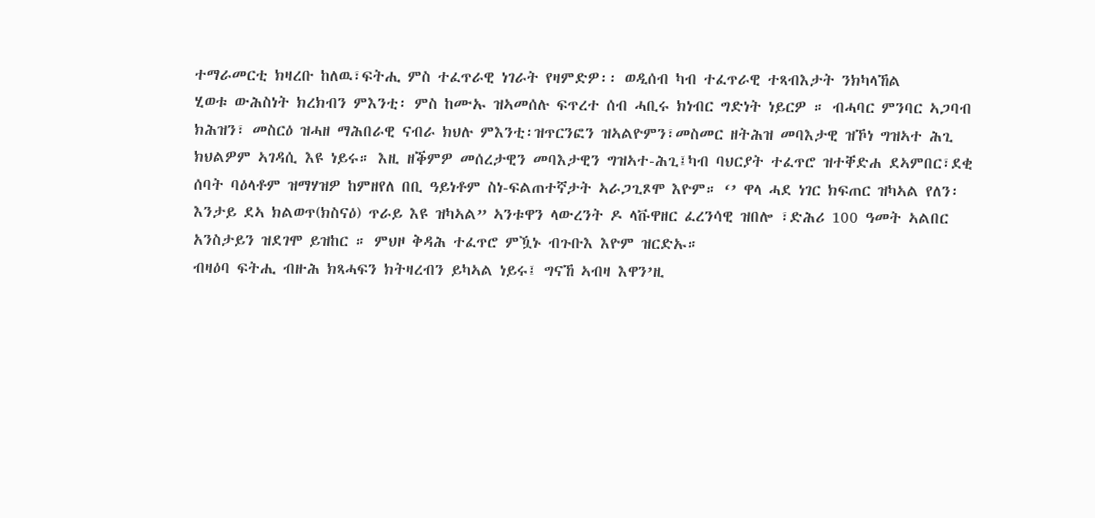ተማራመርቲ ክዛረቡ ከለዉ፣ፍትሒ ምስ ተፈጥራዊ ነገራት የዛምድዎ፡፡ ወዲሰብ ካብ ተፈጥራዊ ተጻብእታት ንክካላኸል
ሂወቱ ውሕስነት ክረክብን ምእንቲ፡ ምስ ከሙኡ ዝኣመሰሉ ፍጥረተ ሰብ ሓቢሩ ክነብር ግድነት ነይርዎ ። ብሓባር ምንባር ኣጋባብ
ክሕዝን፣ መስርዕ ዝሓዘ ማሕበራዊ ናብራ ክህሉ ምእንቲ፡ዝጥርንፎን ዝኣልዮምን፣መስመር ዘትሕዝ መባእታዊ ዝኾነ ግዝኣተ ሕጊ
ክህልዎም ኣገዳሲ እዩ ነይሩ። እዚ ዘቕምዎ መሰረታዊን መባእታዊን ግዝኣተ-ሕጊ፤ካብ ባህርያት ተፈጥሮ ዝተቐድሐ ደኣምበር፣ደቂ
ሰባት ባዕላቶም ዝማሃዝዎ ከምዘየለ በቢ ዓይነቶም ስነ-ፍልጠተኛታት ኣራጋጊጾሞ እዮም። ‘’ ዋላ ሓደ ነገር ክፍጠር ዝካኣል የለን፡
እንታይ ደኣ ክልወጥ(ክስናዕ) ጥራይ እዩ ዝካኣል” ኣንቱዋን ላውረንት ዶ ላቩዋዘር ፈረንሳዊ ዝበሎ ፣ድሕሪ 100 ዓመት ኣልበር
አንስታይን ዝደገሞ ይዝከር ። ምህዞ ቅዳሕ ተፈጥሮ ምዃኑ ብጉቡእ እዮም ዝርድኡ።
ብዛዕባ ፍትሒ ብዙሕ ክጻሓፍን ክትዛረብን ይካኣል ነይሩ፤ ግናኸ ኣብዛ እዋን’ዚ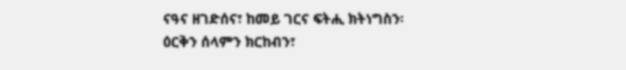ናዓና ዘገድሰና፣ ከመይ ገርና ፍትሒ ክትነግስን፡
ዕርቅን ሰላምን ክርከብን፣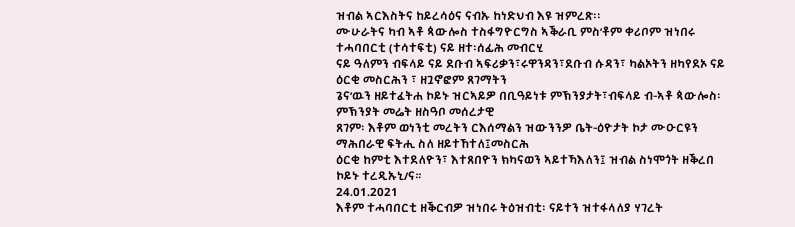ዝብል ኣርእስትና ከይረሳዕና ናብኡ ከነድህብ እዩ ዝምረጽ፡፡
ሙሁራትና ካብ ኣቶ ጳውሎስ ተስፋግዮርግስ ኣቕራቢ ምስ’ቶም ቀሪቦም ዝነበሩ ተሓባበርቲ (ተሳተፍቲ) ናይ ዘተ፡ሰፊሕ መብርሂ
ናይ ዓለምን ብፍላይ ናይ ደቡብ ኣፍሪቃን፣ሩዋንዳን፣ደቡብ ሱዳን፣ ካልኦትን ዘካየደኦ ናይ ዕርቂ መስርሕን ፣ ዘጓኖፎም ጸገማትን
ጌና’ዉን ዘይተፈትሐ ኮይኑ ዝርኣይዎ በቢዓይነቱ ምኽንያታት፣ብፍላይ ብ-ኣቶ ጳውሎስ፡ ምኽንያት መሬት ዘስዓቦ መሰረታዊ
ጸገም፡ እቶም ወነንቲ መረትን ርእሰማልን ዝውንንዎ ቤት-ዕዮታት ኮታ ሙዑርዩን ማሕበራዊ ፍትሒ ስለ ዘይተኸተለ፤መስርሕ
ዕርቂ ከምቲ እተደለዮን፣ እተጸበዮን ክካናወን ኣይተኻእለን፤ ዝብል ስነሞጎት ዘቕረበ ኮይኑ ተረዲኡኒ/ና።
24.01.2021
እቶም ተሓባበርቲ ዘቕርብዎ ዝነበሩ ትዕዝብቲ፡ ናይተን ዝተፋላለያ ሃገረት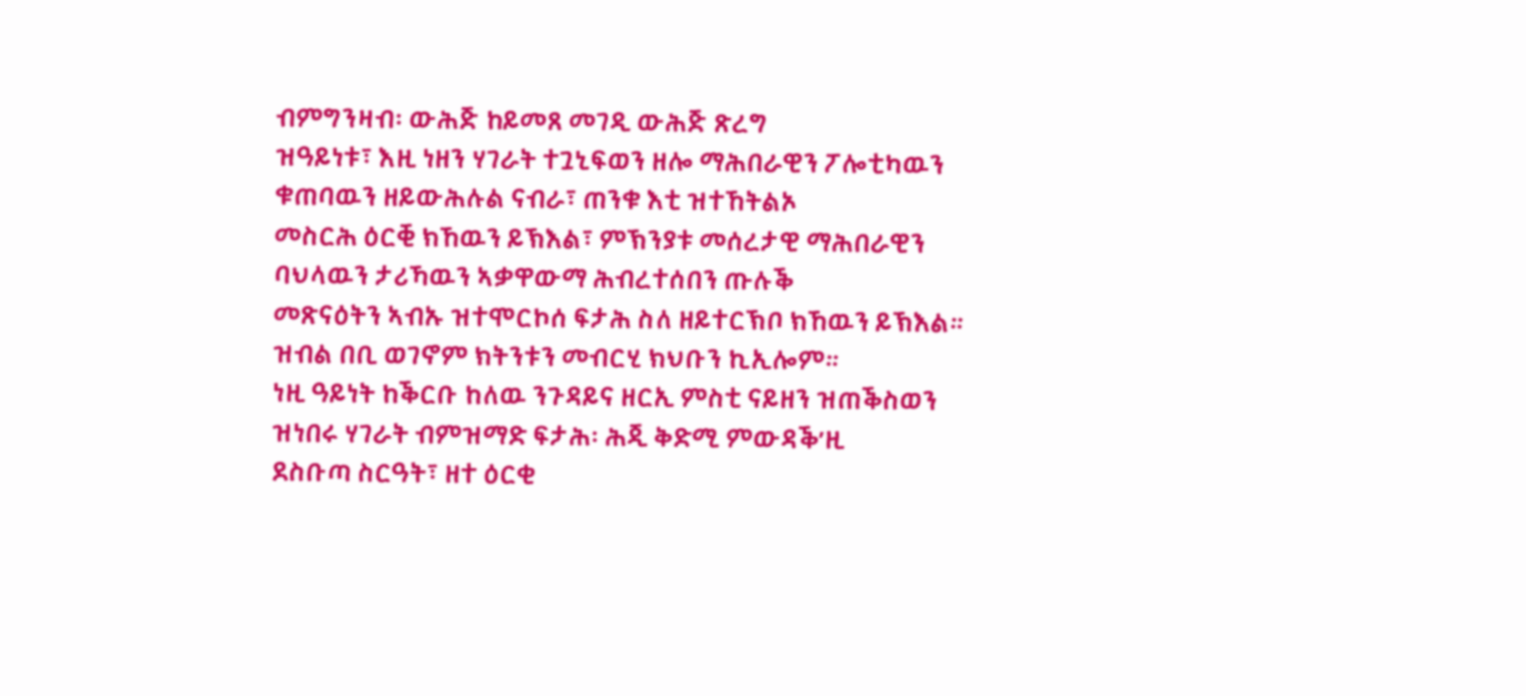ብምግንዛብ፡ ውሕጅ ከይመጸ መገዲ ውሕጅ ጽረግ
ዝዓይነቱ፣ እዚ ነዘን ሃገራት ተጓኒፍወን ዘሎ ማሕበራዊን ፖሎቲካዉን ቁጠባዉን ዘይውሕሉል ናብራ፣ ጠንቁ እቲ ዝተኸትልኦ
መስርሕ ዕርቒ ክኸዉን ይኽእል፣ ምኽንያቱ መሰረታዊ ማሕበራዊን ባህላዉን ታሪኻዉን ኣቃዋውማ ሕብረተሰበን ጡሉቕ
መጽናዕትን ኣብኡ ዝተሞርኮሰ ፍታሕ ስለ ዘይተርኽቦ ክኸዉን ይኽእል። ዝብል በቢ ወገኖም ክትንቱን መብርሂ ክህቡን ኪኢሎም።
ነዚ ዓይነት ከቕርቡ ከለዉ ንጉዳይና ዘርኢ ምስቲ ናይዘን ዝጠቕስወን ዝነበሩ ሃገራት ብምዝማድ ፍታሕ፡ ሕጂ ቅድሚ ምውዳቕ’ዚ
ደስቡጣ ስርዓት፣ ዘተ ዕርቂ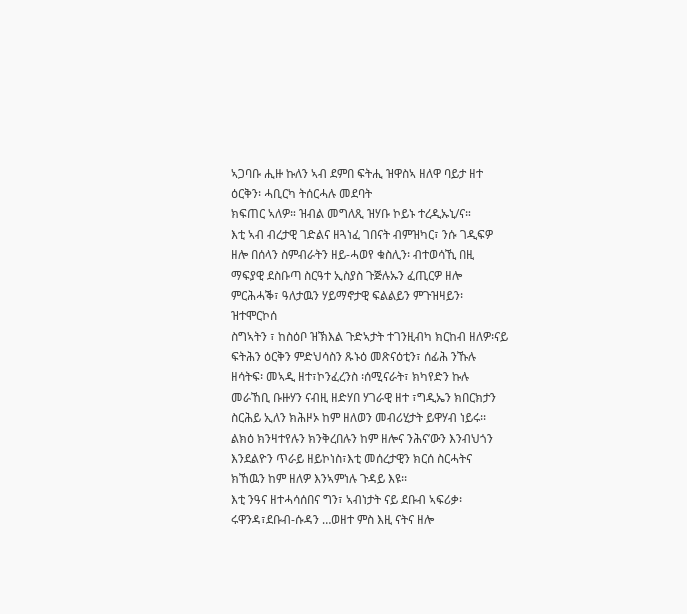ኣጋባቡ ሒዙ ኩለን ኣብ ደምበ ፍትሒ ዝዋስኣ ዘለዋ ባይታ ዘተ ዕርቅን፡ ሓቢርካ ትሰርሓሉ መደባት
ክፍጠር ኣለዎ። ዝብል መግለጺ ዝሃቡ ኮይኑ ተረዲኡኒ/ና።
እቲ ኣብ ብረታዊ ገድልና ዘጓነፈ ገበናት ብምዝካር፣ ንሱ ገዲፍዎ ዘሎ በሰላን ስምብራትን ዘይ-ሓወየ ቁስሊን፡ ብተወሳኺ በዚ
ማፍያዊ ደስቡጣ ስርዓተ ኢስያስ ጉጅሉኡን ፈጢርዎ ዘሎ ምርሕሓቕ፣ ዓለታዉን ሃይማኖታዊ ፍልልይን ምጉዝዛይን፡ዝተሞርኮሰ
ስግኣትን ፣ ከስዕቦ ዝኽእል ጉድኣታት ተገንዚብካ ክርከብ ዘለዎ፡ናይ ፍትሕን ዕርቅን ምድህሳስን ጹኑዕ መጽናዕቲን፣ ሰፊሕ ንኹሉ
ዘሳትፍ፡ መኣዲ ዘተ፣ኮንፈረንስ ፡ሰሚናራት፣ ክካየድን ኩሉ መራኸቢ ቡዙሃን ናብዚ ዘድሃበ ሃገራዊ ዘተ ፣ግዲኤን ክበርክታን
ስርሕይ ኢለን ክሕዞኦ ከም ዘለወን መብሪሂታት ይዋሃብ ነይሩ፡፡
ልክዕ ክንዛተየሉን ክንቅረበሉን ከም ዘሎና ንሕና’ውን እንብህጎን እንደልዮን ጥራይ ዘይኮነስ፣እቲ መሰረታዊን ክርሰ ስርሓትና
ክኸዉን ከም ዘለዎ እንኣምነሉ ጉዳይ እዩ፡፡
እቲ ንዓና ዘተሓሳሰበና ግን፣ ኣብነታት ናይ ደቡብ ኣፍሪቃ፡ሩዋንዳ፣ደቡብ-ሱዳን …ወዘተ ምስ እዚ ናትና ዘሎ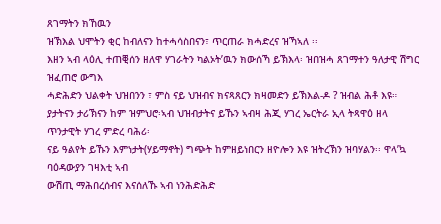ጸገማትን ክኸዉን
ዝኽእል ህሞትን ቂር ከብለናን ከተሓሳስበናን፣ ጥርጠራ ክሓድረና ዝኻኣለ ፡፡
እዘን ኣብ ላዕሊ ተጠቒሰን ዘለዋ ሃገራትን ካልኦት’ዉን ክውሰኻ ይኽእላ፡ ዝበዝሓ ጸገማተን ዓለታዊ ሽግር ዝፈጠሮ ውግእ
ሓድሕድን ህልቀት ህዝበንን ፣ ምስ ናይ ህዝብና ክናጻጸርን ክዛመድን ይኽእል-ዶ ? ዝብል ሕቶ እዩ።
ያታትናን ታሪኽናን ከም ዝምህሮ፡ኣብ ህዝብታትና ይኹን ኣብዛ ሕጂ ሃገረ ኤርትራ ኢላ ትጻዋዕ ዘላ ጥንታዊት ሃገረ ምድረ ባሕሪ፡
ናይ ዓልየት ይኹን እምነታት(ሃይማኖት) ግጭት ከምዘይነበርን ዘዮሎን እዩ ዝትረኽን ዝባሃልን፡፡ ዋላ’ኳ ባዕዳውያን ገዛእቲ ኣብ
ውሽጢ ማሕበረሰብና እናሰለኹ ኣብ ነንሕድሕድ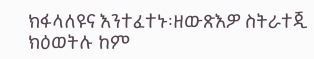ክፋላለዩና እንተፈተኑ፡ዘውጽእዎ ስትራተጂ ክዕወትሉ ከም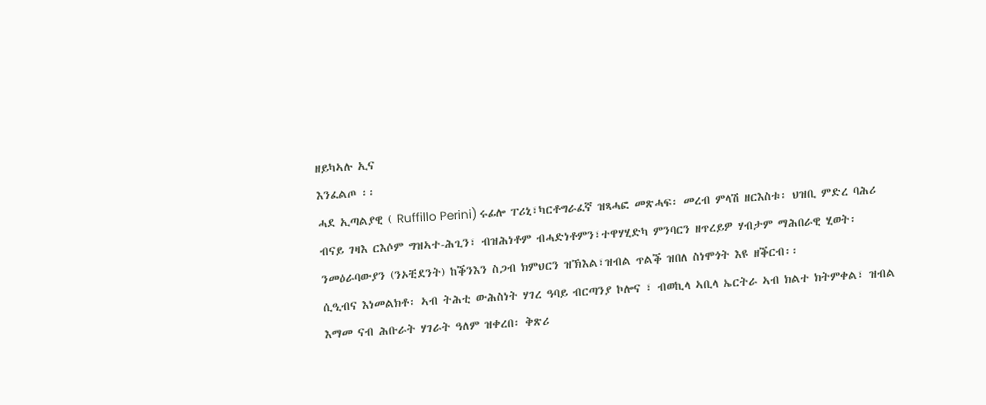ዘይካኣሉ ኢና
እንፈልጦ ፡፡
ሓደ ኢጣልያዊ ( Ruffillo Perini) ሩፊሎ ፐሪኒ፣ካርቶግራፈኛ ዝጻሓፎ መጽሓፍ፡ መረብ ምላሽ ዘርእስቱ፡ ህዝቢ ምድረ ባሕሪ
ብናይ ገዛእ ርእሶም ግዝኣተ-ሕጊን፣ ብዝሕነቶም ብሓድነቶምን፣ተዋሃሂድካ ምንባርን ዘጥረይዎ ሃብታም ማሕበራዊ ሂወት፡
ንመዕራባውያን (ንኦቺደንት) ከቕንእን ስጋብ ክምህርን ዝኽእል፣ዝብል ጥልቕ ዝበለ ስነሞጎት እዩ ዘቕርብ፡፡
ሲዒብና እነመልክቶ፡ ኣብ ትሕቲ ውሕስነት ሃገረ ዓባይ ብርጣንያ ኮሎና ፣ ብወኪላ ኣቢላ ኤርትራ ኣብ ክልተ ክትምቀል፣ ዝብል
እማመ ናብ ሕቡራት ሃገራት ዓለም ዝቀረበ፡ ቅጽሪ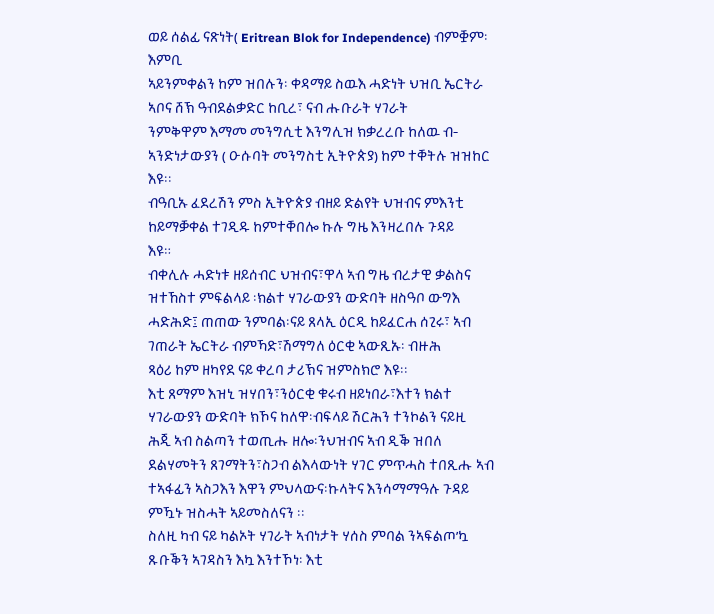ወይ ሰልፊ ናጽነት( Eritrean Blok for Independence) ብምቛም፡እምቢ
ኣይንምቀልን ከም ዝበሉን፡ ቀዳማይ ስዉእ ሓድነት ህዝቢ ኤርትራ ኣቦና ሸኽ ዓብደልቃድር ከቢረ፣ ናብ ሑቡራት ሃገራት
ንምቅዋም እማመ መንግሲቲ እንግሊዝ ክቃረረቡ ከለዉ ብ-ኣንድነታውያን ( ዑሱባት መንግስቲ ኢትዮጵያ) ከም ተቐትሉ ዝዝከር
እዩ፡፡
ብዓቢኡ ፈደረሽን ምስ ኢትዮጵያ ብዘይ ድልየት ህዝብና ምእንቲ ከይማቓቀል ተገዲዱ ከምተቐበሎ ኩሉ ግዜ እንዛረበሉ ጉዳይ
እዩ።
ብቀሊሉ ሓድነቱ ዘይሰብር ህዝብና፣ዋላ ኣብ ግዜ ብረታዊ ቃልስና ዝተኸስተ ምፍልላይ ፡ክልተ ሃገራውያን ውድባት ዘስዓቦ ውግእ
ሓድሕድ፤ ጠጠው ንምባል፡ናይ ጸላኢ ዕርዲ ከይፈርሐ ሰጊሩ፣ ኣብ ገጠራት ኤርትራ ብምኻድ፣ሽማግለ ዕርቂ ኣውጺኡ፡ ብዙሕ
ጻዕሪ ከም ዘካየደ ናይ ቀረባ ታሪኽና ዝምስክሮ እዩ፡፡
እቲ ጸማም እዝኒ ዝሃበን፣ንዕርቂ ቁሩብ ዘይነበራ፣እተን ክልተ ሃገራውያን ውድባት ክኾና ከለዋ፡ብፍላይ ሽርሕን ተንኮልን ናይዚ
ሕጂ ኣብ ስልጣን ተወጢሑ ዘሎ፡ንህዝብና ኣብ ዲቕ ዝበለ ደልሃመትን ጸገማትን፣ስጋብ ልእላውነት ሃገር ምጥሓስ ተበጺሑ ኣብ
ተኣፋፊን ኣስጋእን እዋን ምህላውና፡ኩላትና እንሳማማዓሉ ጉዳይ ምዃኑ ዝስሓት ኣይመስለናን ፡፡
ስለዚ ካብ ናይ ካልኦት ሃገራት ኣብነታት ሃሰስ ምባል ንኣፍልጦ’ኳ ጹቡቕን ኣገዳስን እኳ እንተኾነ፡ እቲ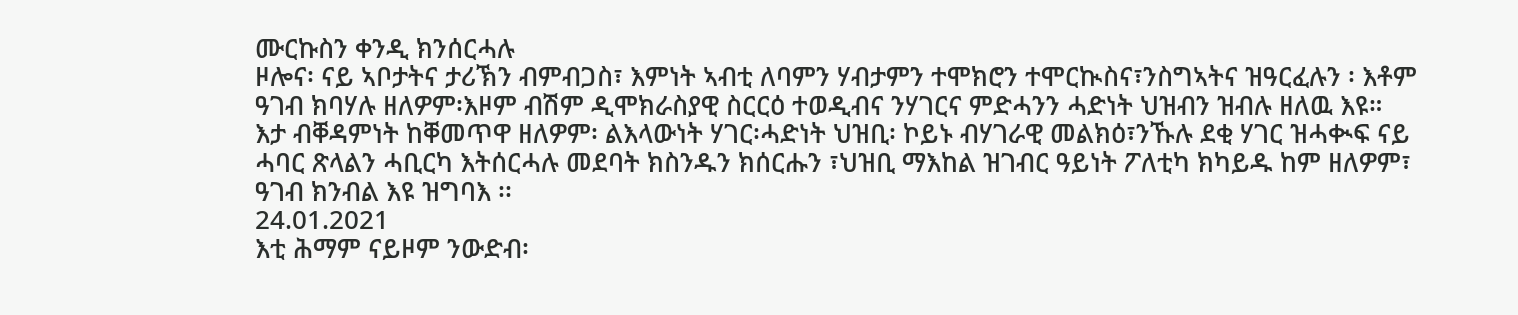ሙርኩስን ቀንዲ ክንሰርሓሉ
ዞሎና፡ ናይ ኣቦታትና ታሪኽን ብምብጋስ፣ እምነት ኣብቲ ለባምን ሃብታምን ተሞክሮን ተሞርኲስና፣ንስግኣትና ዝዓርፈሉን ፡ እቶም
ዓገብ ክባሃሉ ዘለዎም፡እዞም ብሽም ዲሞክራስያዊ ስርርዕ ተወዲብና ንሃገርና ምድሓንን ሓድነት ህዝብን ዝብሉ ዘለዉ እዩ።
እታ ብቐዳምነት ከቐመጥዋ ዘለዎም፡ ልእላውነት ሃገር፡ሓድነት ህዝቢ፡ ኮይኑ ብሃገራዊ መልክዕ፣ንኹሉ ደቂ ሃገር ዝሓቊፍ ናይ
ሓባር ጽላልን ሓቢርካ እትሰርሓሉ መደባት ክስንዱን ክሰርሑን ፣ህዝቢ ማእከል ዝገብር ዓይነት ፖለቲካ ክካይዱ ከም ዘለዎም፣
ዓገብ ክንብል እዩ ዝግባእ ፡፡
24.01.2021
እቲ ሕማም ናይዞም ንውድብ፡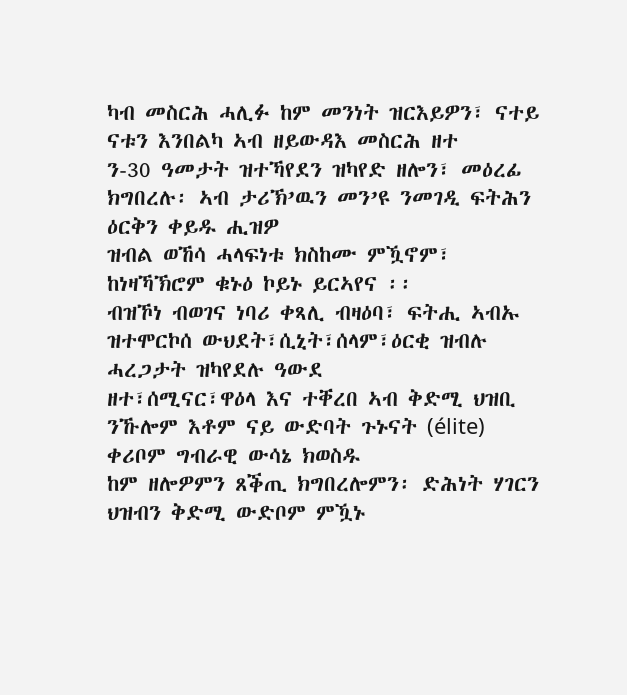ካብ መስርሕ ሓሊፉ ከም መንነት ዝርእይዎን፣ ናተይ ናቱን እንበልካ ኣብ ዘይውዳእ መስርሕ ዘተ
ን-30 ዓመታት ዝተኻየደን ዝካየድ ዘሎን፣ መዕረፊ ክግበረሉ፡ ኣብ ታሪኽ’ዉን መን’ዩ ንመገዲ ፍትሕን ዕርቅን ቀይዱ ሒዝዎ
ዝብል ወኸሳ ሓላፍነቱ ክስከሙ ምዃኖም፣ ከነዛኻኽሮም ቁኑዕ ኮይኑ ይርኣየና ፡፡
ብዝኾነ ብወገና ነባሪ ቀጻሊ ብዛዕባ፣ ፍትሒ ኣብኡ ዝተሞርኮሰ ውህደት፣ሲኒት፣ሰላም፣ዕርቂ ዝብሉ ሓረጋታት ዝካየደሉ ዓውደ
ዘተ፣ሰሚናር፣ዋዕላ እና ተቐረበ ኣብ ቅድሚ ህዝቢ ንኹሎም እቶም ናይ ውድባት ጉኑናት (élite) ቀሪቦም ግብራዊ ውሳኔ ክወስዱ
ከም ዘሎዎምን ጸቕጢ ክግበረሎምን፡ ድሕነት ሃገርን ህዝብን ቅድሚ ውድቦም ምዃኑ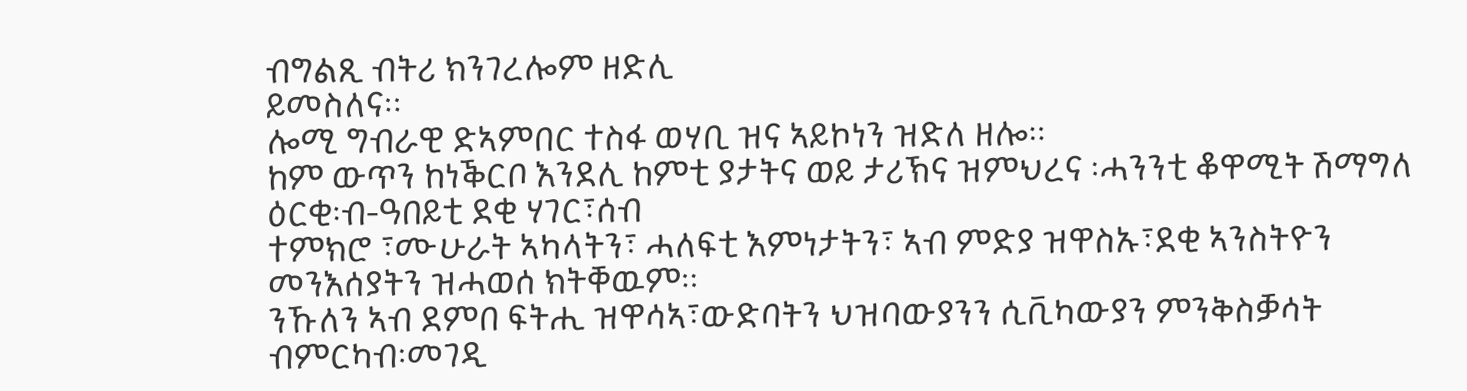ብግልጺ ብትሪ ክንገረሎም ዘድሊ
ይመስለና፡፡
ሎሚ ግብራዊ ድኣምበር ተስፋ ወሃቢ ዝና ኣይኮነን ዝድለ ዘሎ።
ከም ውጥን ከነቕርቦ እንደሊ ከምቲ ያታትና ወይ ታሪኽና ዝምህረና ፡ሓንንቲ ቆዋሚት ሽማግለ ዕርቂ፡ብ-ዓበይቲ ደቂ ሃገር፣ሰብ
ተምክሮ ፣ሙሁራት ኣካላትን፣ ሓለፍቲ እምነታትን፣ ኣብ ምድያ ዝዋስኡ፣ደቂ ኣንስትዮን መንእሰያትን ዝሓወሰ ክትቐዉም።
ንኹለን ኣብ ደምበ ፍትሒ ዝዋሳኣ፣ውድባትን ህዝባውያንን ሲቪካውያን ምንቅስቓሳት ብምርካብ፡መገዲ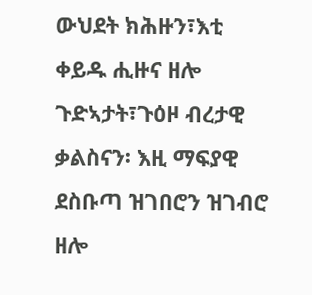ውህደት ክሕዙን፣እቲ
ቀይዱ ሒዙና ዘሎ ጉድኣታት፣ጉዕዞ ብረታዊ ቃልስናን፡ እዚ ማፍያዊ ደስቡጣ ዝገበሮን ዝገብሮ ዘሎ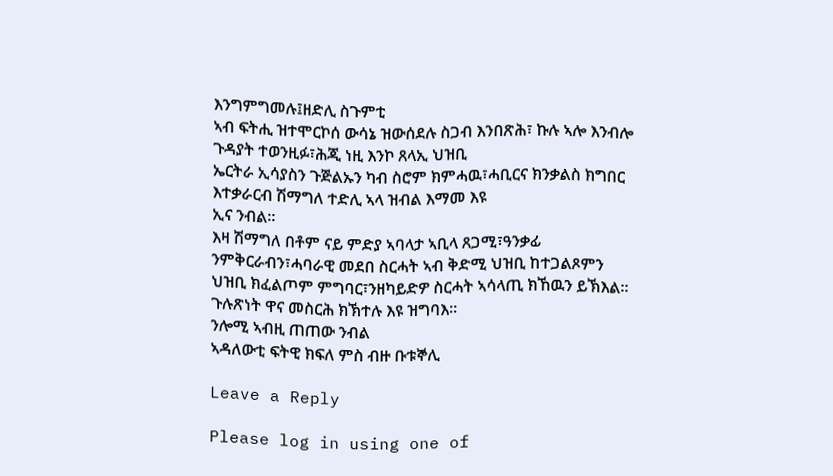እንግምግመሉ፤ዘድሊ ስጉምቲ
ኣብ ፍትሒ ዝተሞርኮሰ ውሳኔ ዝውሰደሉ ስጋብ እንበጽሕ፣ ኩሉ ኣሎ እንብሎ ጉዳያት ተወንዚፉ፣ሕጂ ነዚ እንኮ ጸላኢ ህዝቢ
ኤርትራ ኢሳያስን ጉጅልኡን ካብ ስሮም ክምሓዉ፣ሓቢርና ክንቃልስ ክግበር እተቃራርብ ሽማግለ ተድሊ ኣላ ዝብል እማመ እዩ
ኢና ንብል፡፡
እዛ ሽማግለ በቶም ናይ ምድያ ኣባላታ ኣቢላ ጸጋሚ፣ዓንቃፊ ንምቅርራብን፣ሓባራዊ መደበ ስርሓት ኣብ ቅድሚ ህዝቢ ከተጋልጾምን
ህዝቢ ክፈልጦም ምግባር፣ንዘካይድዎ ስርሓት ኣሳላጢ ክኸዉን ይኽእል። ጉሉጽነት ዋና መስርሕ ክኽተሉ እዩ ዝግባእ፡፡
ንሎሚ ኣብዚ ጠጠው ንብል
ኣዳለውቲ ፍትዊ ክፍለ ምስ ብዙ ቡቱኞሊ

Leave a Reply

Please log in using one of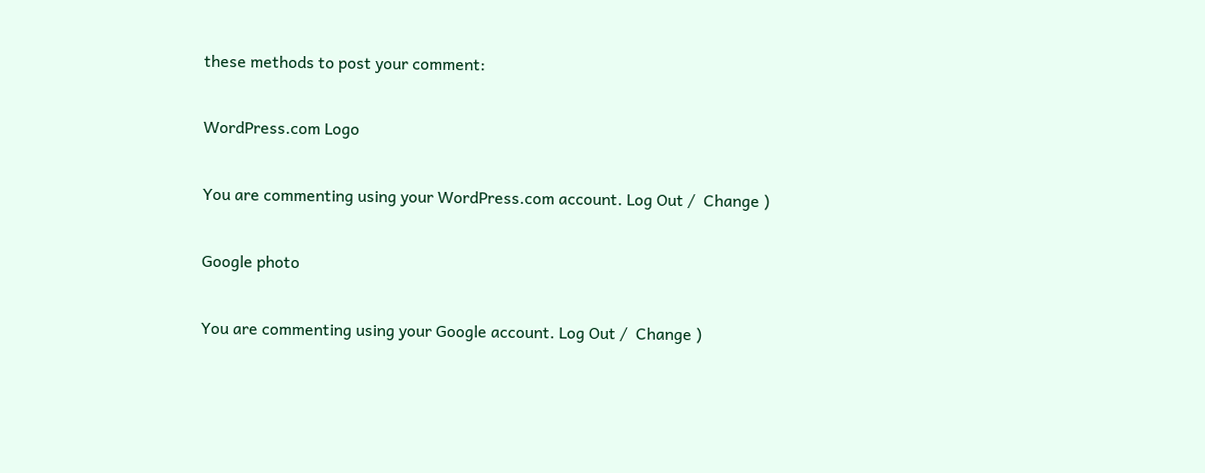these methods to post your comment:

WordPress.com Logo

You are commenting using your WordPress.com account. Log Out /  Change )

Google photo

You are commenting using your Google account. Log Out /  Change )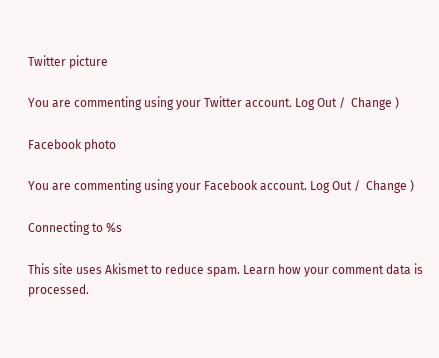Twitter picture

You are commenting using your Twitter account. Log Out /  Change )

Facebook photo

You are commenting using your Facebook account. Log Out /  Change )

Connecting to %s

This site uses Akismet to reduce spam. Learn how your comment data is processed.